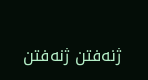ژنەفتن ژنەفتن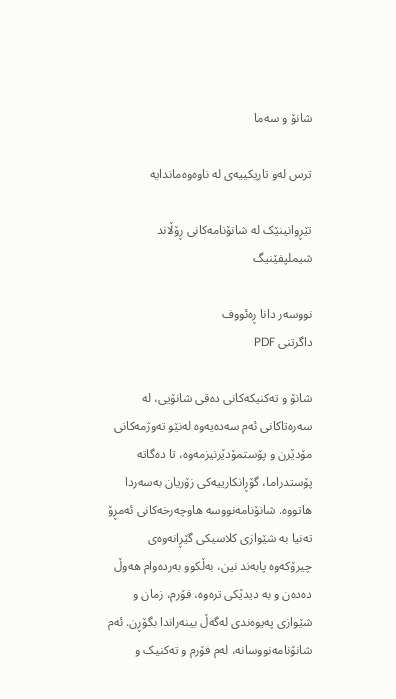شانۆ و سەما

ترس لەو تاریکییەی لە ناوەوەماندایە

تێڕوانینێک لە شانۆنامەکانی ڕۆڵاند شیملپفێنیگ

نووسەر دانا ڕەئووف
داگرتنی PDF

شانۆ و تەکنیکەکانی دەقی شانۆیی، لە سەرەتاکانی ئەم سەدەیەوە لەنێو تەوژمەکانی مۆدێرن و پۆستمۆدێرنیزمەوە، تا دەگاتە پۆستدراما، گۆڕانکارییەکی زۆریان بەسەردا هاتووە. شانۆنامەنووسە هاوچەرخەکانی ئەمڕۆ تەنیا بە شێوازی کلاسیکی گێڕانەوەی چیرۆکەوە پابەند نین، بەڵکوو بەردەوام هەوڵ دەدەن و بە دیدێکی ترەوە، فۆرم، زمان و شێوازی پەیوەندی لەگەڵ بینەراندا بگۆڕن. ئەم شانۆنامەنووسانە، لەم فۆرم و تەکنیک و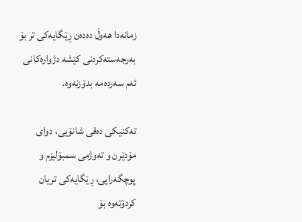زمانەدا هەوڵ دەدەن ڕێگایەکی تر بۆ بەرجەستەکردنی کێشە دژوارەکانی ئەم سەردەمە بدۆزنەوە.

تەکنیکی دەقی شانۆیی، دوای مۆدێرن و تەوژمی سمبۆلیزم و پوچگەرایی، ڕێگایەکی تریان کردۆتەوە بۆ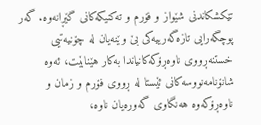تێکشکاندنی شێواز و فۆرم و تەکنیکەکانی گێڕانەوە. گەر پوچگەرایی تازەگەرییەکی بێ وێنەیان لە چۆنیەتیی خستنەڕووی ناوەڕۆکەکانیاندا بەکار هێنابێت، ئەوە شانۆنامەنووسەکانی ئێستا لە ڕووی فۆرم و زمان و ناوەڕۆکەوە هەنگاوی گەورەیان ناوە،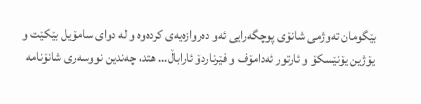بێگومان تەوژمی شانۆی پوچگەرایی ئەو دەروازەیەی کردەوە و لە دوای سامۆیل بێکێت و یۆژین یۆنێسکۆ و ئارتور ئەدامۆف و فێرناردۆ ئاراباڵ… هتد، چەندین نووسەری شانۆنامە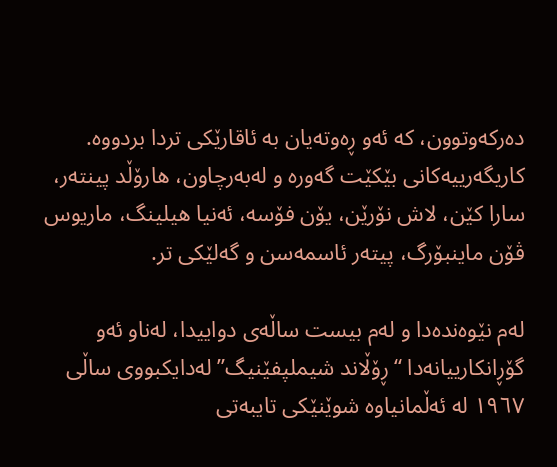دەرکەوتوون، کە ئەو ڕەوتەیان بە ئاقارێکی تردا بردووە. کاریگەرییەکانی بێکێت گەورە و لەبەرچاون، هارۆڵد پینتەر، سارا کێن، لاش نۆرێن، یۆن فۆسە، ئەنیا هیلینگ، ماریوس ڤۆن ماینبۆرگ، پیتەر ئاسمەسن و گەلێکی تر.

لەم نێوەندەدا و لەم بیست ساڵەی دواییدا، لەناو ئەو گۆڕانکارییانەدا “ڕۆڵاند شیملپفێنیگ” لەدایکبووی ساڵی ١٩٦٧ لە ئەڵمانیاوە شوێنێکی تایبەتی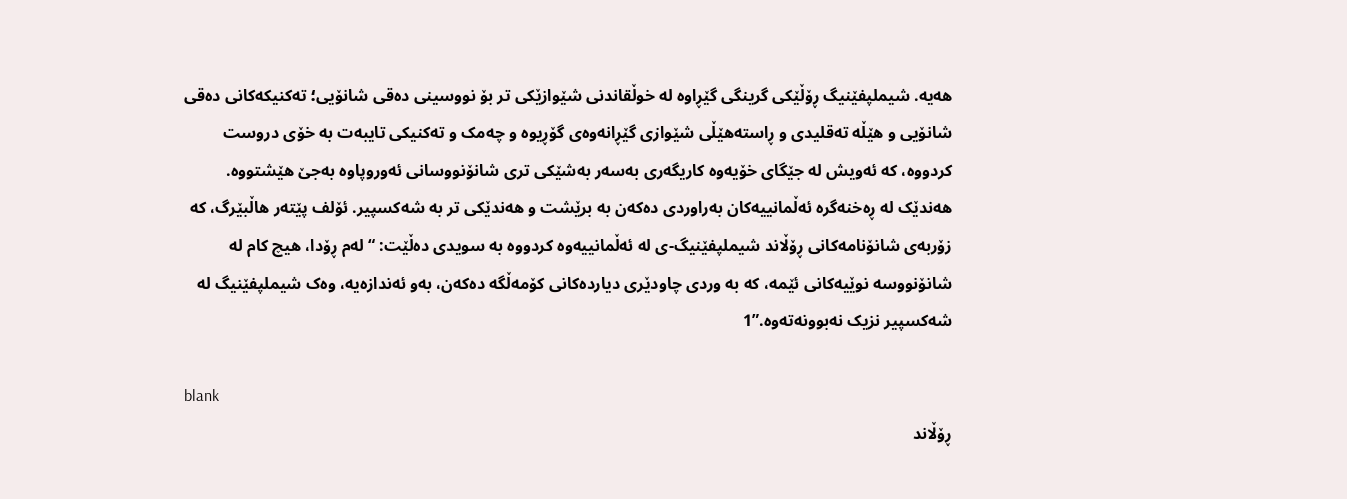هەیە. شیملپفێنیگ ڕۆڵێکی گرینگی گێڕاوە لە خوڵقاندنی شێوازێکی تر بۆ نووسینی دەقی شانۆیی؛ تەکنیکەکانی دەقی شانۆیی و هێڵە تەقلیدی و ڕاستەهێڵی شێوازی گێڕانەوەی گۆڕیوە و چەمک و تەکنیکی تایبه‌ت بە خۆی دروست کردووە، کە ئەویش لە جێگای خۆیەوە کاریگەری بەسەر بەشێکی تری شانۆنووسانی ئەوروپاوە بەجێ هێشتووە. هەندێک لە ڕەخنەگرە ئەڵمانییەکان بەراوردی دەکەن بە برێشت و هەندێکی تر بە شەکسپیر. ئۆلف پێتەر هاڵبێرگ، کە زۆربەی شانۆنامەکانی ڕۆڵاند شیملپفێنیگ-ی لە ئەڵمانییەوە کردووە بە سویدی دەڵێت: “لەم ڕۆدا، هیچ کام لە شانۆنووسە نوێیەکانی ئێمە، کە بە وردی چاودێری دیاردەکانی کۆمەڵگە دەکەن، بەو ئەندازەیە، وەک شیملپفێنیگ لە شەکسپیر نزیک نەبوونەتەوە.”1

blank
ڕۆڵاند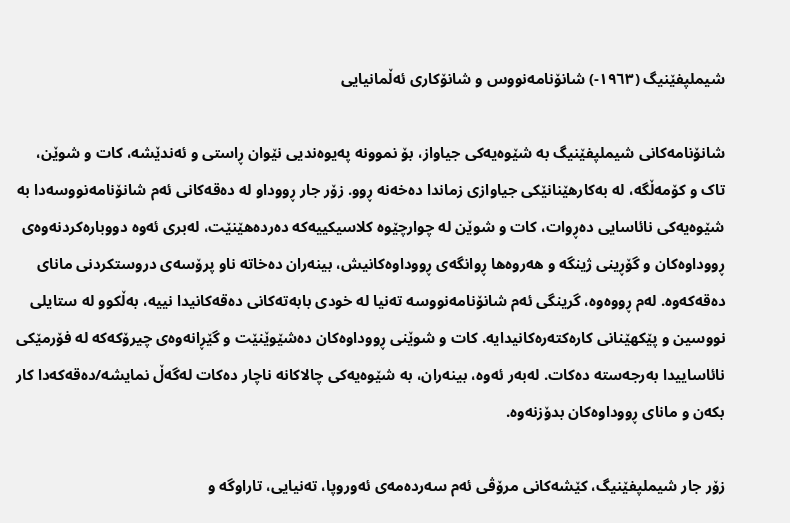شیملپفێنیگ (١٩٦٣-) شانۆنامەنووس و شانۆکاری ئەڵمانیایی

شانۆنامەکانی شیملپفێنیگ بە شێوەیەکی جیاواز، بۆ نموونە پەیوەندیی نێوان ڕاستی و ئەندێشە، کات و شوێن، تاک و کۆمەڵگە، لە بەکارهێنانێکی جیاوازی زماندا ده‌خه‌نه‌ ڕوو. زۆر جار ڕووداو لە دەقەکانی ئەم شانۆنامەنووسەدا بە شێوەیەکی نائاسایی دەڕوات، کات و شوێن لە چوارچێوە کلاسیکییەکە دەردەهێنێت، لەبری ئەوە دووبارەکردنەوەی ڕووداوەکان و گۆڕینی ژینگە و هەروەها ڕوانگەی ڕووداوەکانیش، بینەران دەخاتە ناو پرۆسەی دروستکردنی مانای دەقەکەوە. لەم ڕووەوە، گرینگی ئەم شانۆنامەنووسە تەنیا لە خودی بابەتەکانی دەقەکانیدا نییە، بەڵکوو لە ستایلی نووسین و پێکهێنانی کاره‌کته‌ره‌کانیدایه‌. کات و شوێنی ڕووداوەکان دەشێوێنێت و گێڕانەوەی چیرۆکەکە لە فۆرمێکی نائاساییدا بەرجەستە دەکات. لەبەر ئەوە، بینەران، بە شێوەیەکی چالاکانە ناچار دەکات لەگەڵ نمایشە/دەقەکەدا کار بکەن و مانای ڕووداوەکان بدۆزنەوە.

زۆر جار شیملپفێنیگ، کێشەکانی مرۆڤی ئەم سەردەمەی ئەوروپا، تەنیایی، تاراوگە و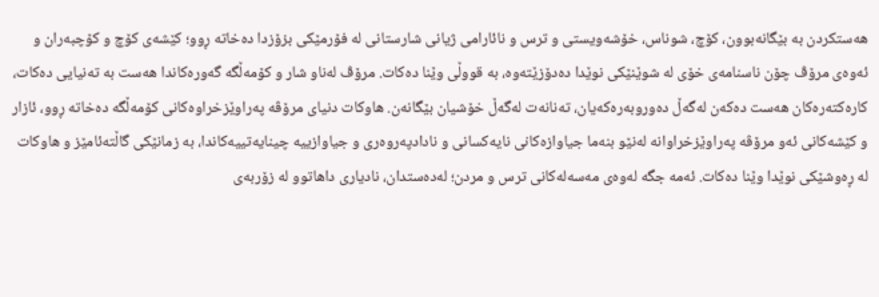هەستکردن بە بێگانەبوون، کۆچ، شوناس، خۆشەویستی و ترس و نائارامی ژیانی شارستانی لە فۆرمێکی بزۆزدا دەخاتە ڕوو؛ کێشەی کۆچ و کۆچبەران و ئەوەی مرۆڤ چۆن ناسنامەی خۆی لە شوێنێکی نوێدا دەدۆزێتەوە، بە قووڵی وێنا دەکات. مرۆڤ لەناو شار و کۆمەڵگە گەورەکاندا هەست بە تەنیایی دەکات، کارەکتەرەکان هەست دەکەن لەگەڵ دەوروبەرەکەیان، تەنانەت لەگەڵ خۆشیان بێگانەن. هاوکات دنیای مرۆڤە پەراوێزخراوەکانی کۆمەڵگە دەخاتە ڕوو، ئازار و کێشەکانی ئەو مرۆڤە پەراوێزخراوانە لەنێو بنەما جیاوازەکانی نایەکسانی و نادادپەروەری و جیاوازییە چینایەتییەکاندا، بە زمانێکی گاڵتەئامێز و هاوکات لە ڕەوشێکی نوێدا وێنا دەکات. ئەمە جگە لەوەی مەسەلەکانی ترس و مردن؛ لەدەستدان، نادیاری داهاتوو لە زۆربەی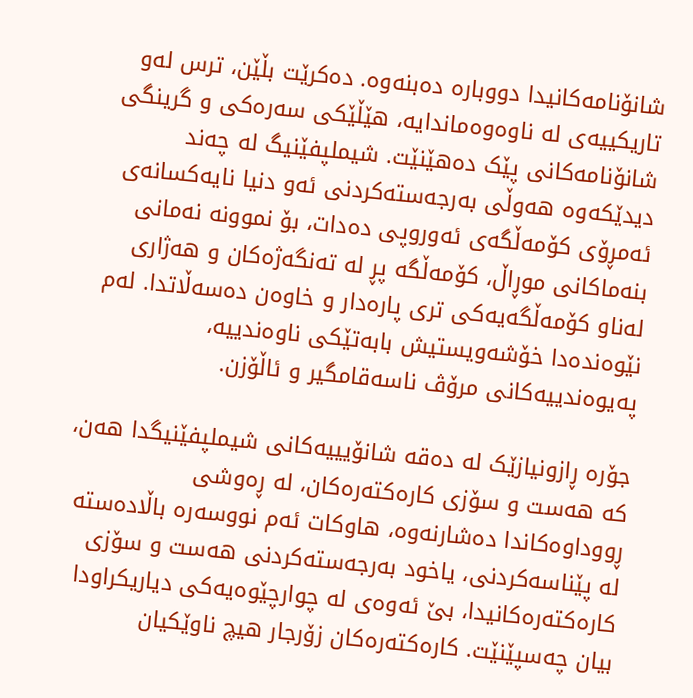شانۆنامەکانیدا دووبارە دەبنەوە. دەکرێت بڵێن، ترس لەو تاریکییەی لە ناوەوەماندایە، هێڵێکی سەرەکی و گرینگی شانۆنامەکانی پێک دەهێنێت. شیملپفێنیگ لە چەند دیدێکەوە هەوڵی بەرجەستەکردنی ئەو دنیا نایەکسانەی ئەمڕۆی کۆمەڵگەی ئەوروپی دەدات، بۆ نموونە نەمانی بنەماکانی موڕاڵ، کۆمەڵگە پڕ لە تەنگەژەکان و هەژاری لەناو کۆمەڵگەیەکی تری پارەدار و خاوەن دەسەڵاتدا. لەم نێوەندەدا خۆشەویستیش بابەتێکی ناوەندییە، پەیوەندییەکانی مرۆڤ ناسەقامگیر و ئاڵۆزن.

جۆرە ڕازونیازێک لە دەقە شانۆیییەکانی شیملپفێنیگدا هەن، کە هەست و سۆزی کارەکتەرەکان، لە ڕەوشی ڕووداوەکاندا دەشارنەوە، هاوکات ئەم نووسەرە باڵادەستە لە پێناسەکردنی، یاخود بەرجەستەکردنی هەست و سۆزی کارەکتەرەکانیدا، بێ ئەوەی لە چوارچێوەیەکی دیاریکراودا بیان چەسپێنێت. کارەکتەرەکان زۆرجار هیچ ناوێکیان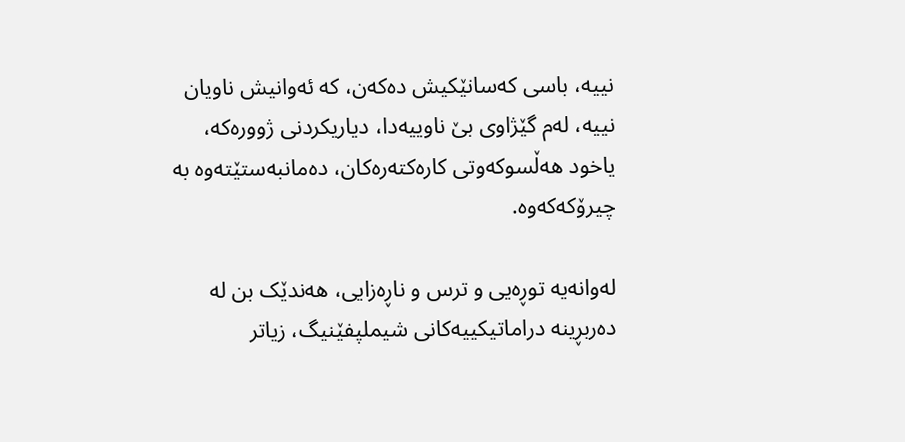نییە، باسی کەسانێکیش دەکەن، کە ئەوانیش ناویان نییە، لەم گێژاوی بێ ناوییەدا، دیاریکردنی ژوورەکە، یاخود هەڵسوکەوتی کارەکتەرەکان، دەمانبەستێتەوە بە چیرۆکەکەوە.

لەوانەیە توڕەیی و ترس و ناڕەزایی، هەندێک بن لە دەربڕینە دراماتیکییەکانی شیملپفێنیگ، زیاتر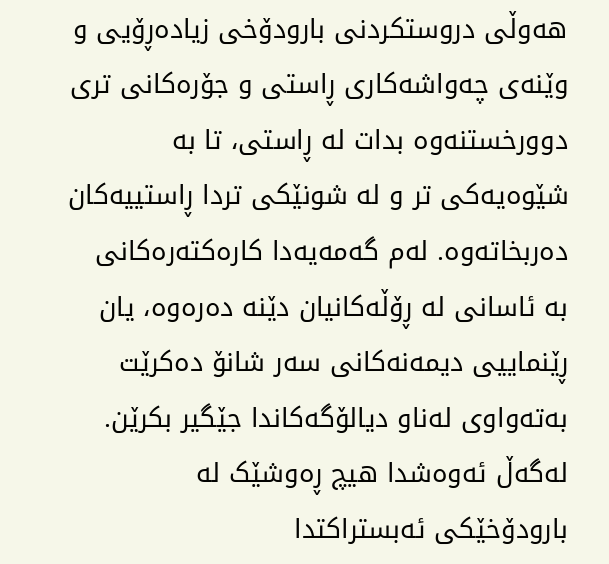هەوڵی دروستکردنی بارودۆخی زیادەڕۆیی و وێنەی چەواشەکاری ڕاستی و جۆرەکانی تری دوورخستنەوە بدات لە ڕاستی، تا بە شێوەیەکی تر و لە شونێکی تردا ڕاستییەکان دەربخاتەوە. لەم گەمەیەدا کارەکتەرەکانی بە ئاسانی لە ڕۆڵەکانیان دێنە دەرەوە، یان ڕێنماییی دیمەنەکانی سەر شانۆ دەکرێت بەتەواوی لەناو دیالۆگەکاندا جێگیر بکرێن. لەگەڵ ئەوەشدا هیچ ڕەوشێک لە بارودۆخێکی ئەبستراکتدا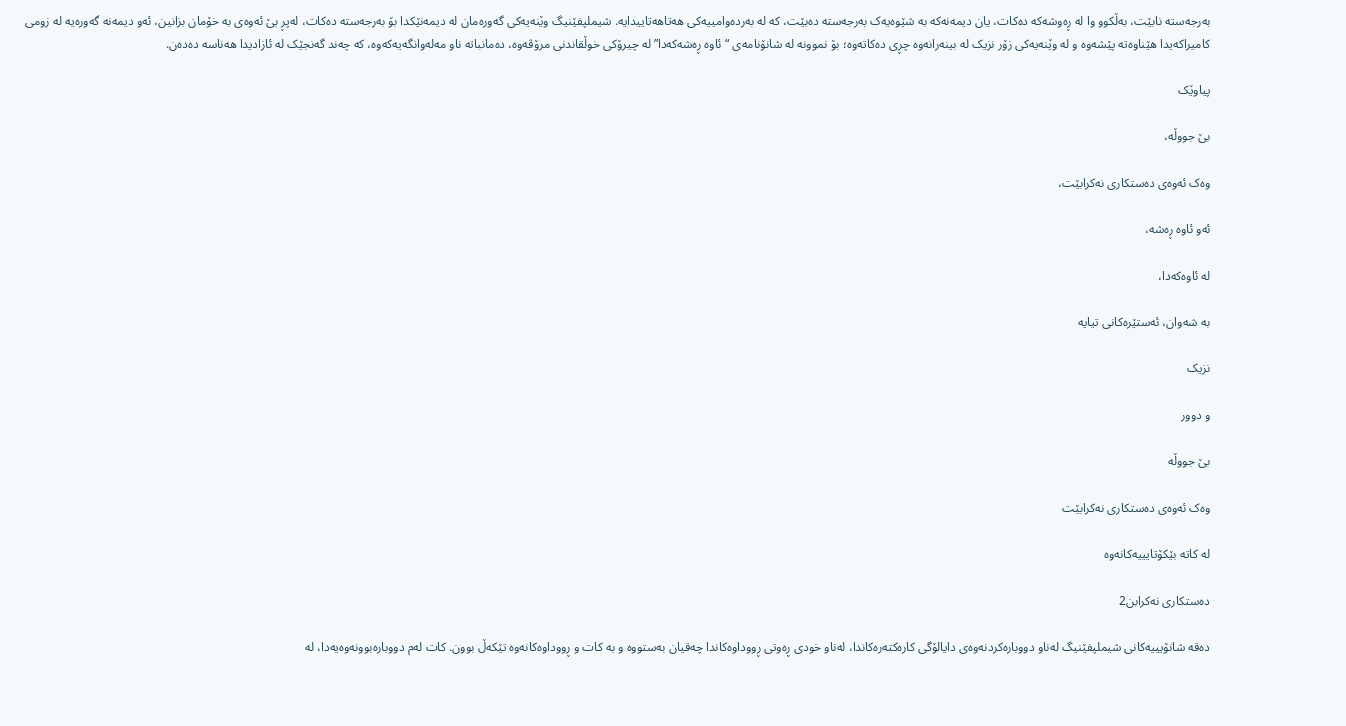بەرجەستە نابێت، بەڵکوو وا لە ڕەوشەکە دەکات، یان دیمەنەکە بە شێوەیەک بەرجەستە دەبێت، کە لە بەردەوامییەکی هەتاهەتاییدایە. شیملپفێنیگ وێنەیەکی گەورەمان لە دیمەنێکدا بۆ بەرجەستە دەکات، لەپڕ بێ ئەوەی بە خۆمان بزانین، ئەو دیمەنە گەورەیە لە زومی کامیراکەیدا هێناوەتە پێشەوە و لە وێنەیەکی زۆر نزیک لە بینەرانەوە چڕی دەکاتەوە؛ بۆ نموونە لە شانۆنامەی “ئاوە ڕەشەکەدا” لە چیرۆکی خوڵقاندنی مرۆڤەوە، دەمانباتە ناو مەلەوانگەیەکەوە، کە چەند گەنجێک لە ئازادیدا هەناسە دەدەن.

پیاوێک

بێ جووڵە،

وەک ئەوەی دەستکاری نەکرابێت،

ئەو ئاوە ڕەشە،

لە ئاوەکەدا،

بە شەوان، ئەستێرەکانی تیایە

نزیک

و دوور

بێ جووڵە

وەک ئەوەی دەستکاری نەکرابێت

لە کاتە بێکۆتایییەکانەوە

دەستکاری نەکرابن2

دەقە شانۆیییەکانی شیملپفێنیگ لەناو دووبارەکردنەوەی دایالۆگی کارەکتەرەکاندا، لەناو خودی ڕەوتی ڕووداوەکاندا چەقیان بەستووە و بە کات و ڕووداوەکانەوە تێکەڵ بوون. کات لەم دووبارەبوونەوەیەدا، لە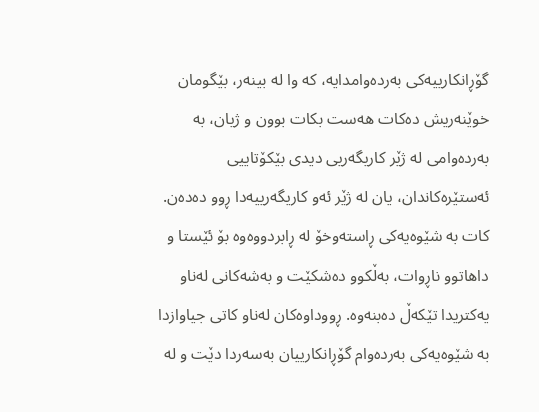گۆڕانکارییەکی به‌رده‌وامدایه‌، کە وا لە بینەر، بێگومان خوێنەریش دەکات هەست بکات بوون و ژیان، بە بەردەوامی لە ژێر کاریگەریی دیدی بێکۆتاییی ئه‌ستێره‌کاندان، یان لە ژێر ئەو کاریگەرییەدا ڕوو ده‌ده‌ن. کات بە شێوەیەکی ڕاستەوخۆ لە ڕابردووەوە بۆ ئێستا و داهاتوو ناڕوات، بەڵکوو دەشکێت و بەشەکانی لەناو یەکتریدا تێکەڵ دەبنەوە. ڕووداوەکان لەناو کاتی جیاوازدا بە شێوەیەکی بەردەوام گۆڕانکارییان بەسەردا دێت و لە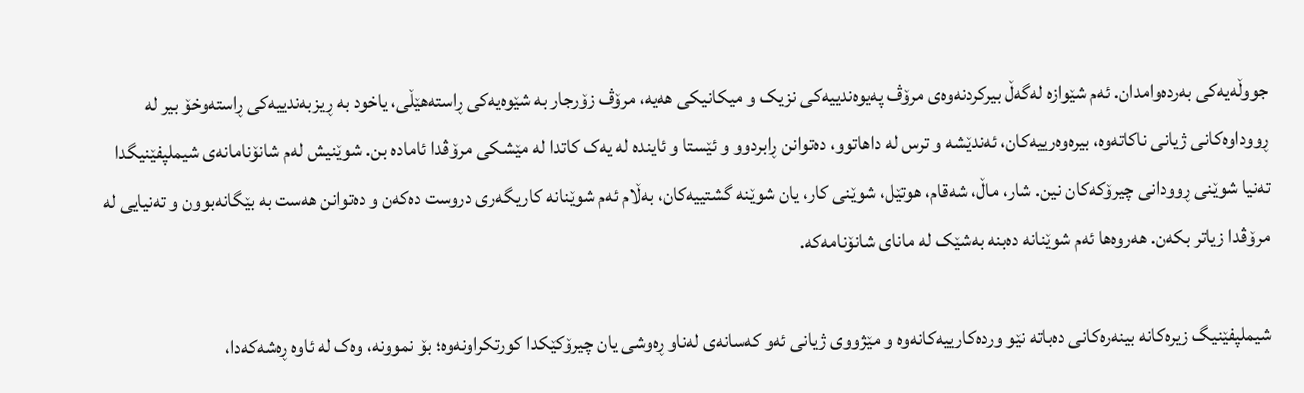جووڵەیەکی به‌رده‌وامدان. ئەم شێوازە لەگەڵ بیرکردنەوەی مرۆڤ پەیوەندییەکی نزیک و میکانیکی هەیە، مرۆڤ زۆرجار بە شێوەیەکی ڕاستەهێڵی، یاخود بە ڕیزبەندییەکی ڕاستەوخۆ بیر لە ڕووداوەکانی ژیانی ناکاتەوە، بیرەوەرییەکان، ئەندێشە و ترس لە داهاتوو، دەتوانن ڕابردوو و ئێستا و ئایندە لە یەک کاتدا لە مێشکی مرۆڤدا ئامادە بن. شوێنیش لەم شانۆنامانەی شیملپفێنیگدا تەنیا شوێنی ڕوودانی چیرۆکەکان نین. شار، ماڵ، شەقام، هوتێل، شوێنی کار، یان شوێنە گشتییەکان، بەڵام ئەم شوێنانە کاریگەری دروست دەکەن و دەتوانن هەست بە بێگانەبوون و تەنیایی لە مرۆڤدا زیاتر بکەن. هەروەها ئەم شوێنانە دەبنە بەشێک لە مانای شانۆنامەکە.

شیملپفێنیگ زیرەکانە بینەرەکانی دەباتە نێو وردەکارییەکانەوە و مێژووی ژیانی ئەو کەسانەی لەناو ڕەوشی یان چیرۆکێکدا کورتکراونەوە؛ بۆ نموونە، وەک لە ئاوە ڕەشەکەدا،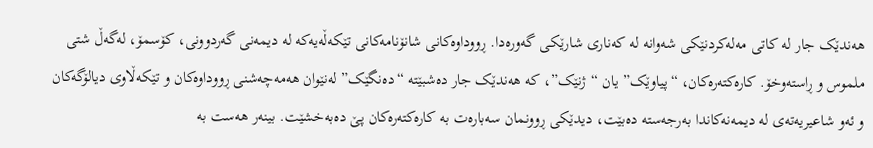هەندێک جار لە کاتی مەلەکردنێکی شەوانە لە کەناری شارێکی گەورەدا. ڕووداوەکانی شانۆنامەکانی تێکەڵەیەکە لە دیمەنی گەردوونی، کۆسمۆ، لەگەڵ شتی ملموس و ڕاستەوخۆ. کارەکتەرەکان، “پیاوێک” یان “ژنێک”، کە هەندێک جار دەشبێتە “دەنگێک” لەنێوان هەمەچەشنی ڕووداوەکان و تێکەڵاوی دیالۆگەکان و ئەو شاعیریەتەی لە دیمەنەکاندا بەرجەستە دەبێت، دیدێکی ڕوونمان سەبارەت بە کارەکتەرەکان پێ دەبەخشێت. بینەر هەست بە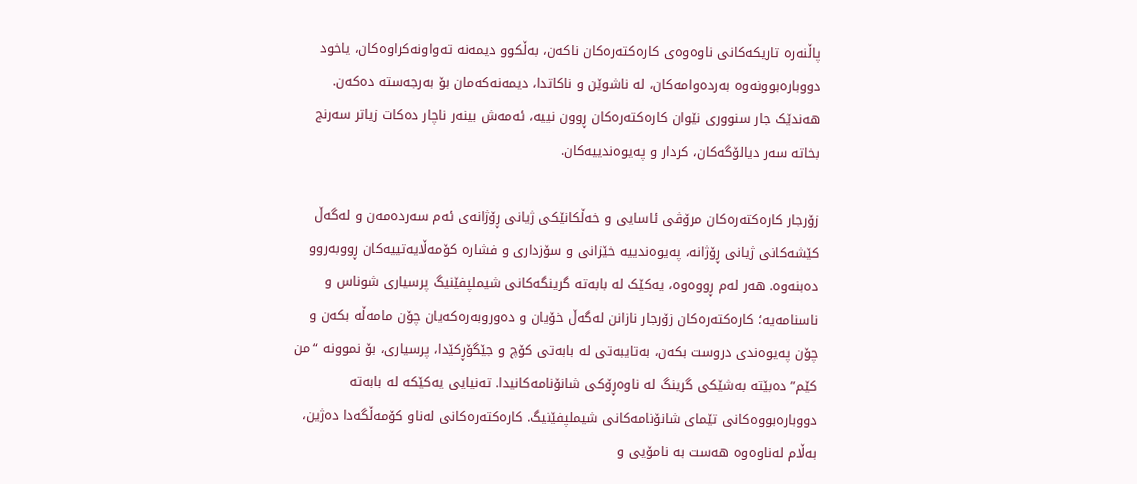پاڵنەرە تاریکەکانی ناوەوەی کارەکتەرەکان ناکەن، بەڵکوو دیمەنە تەواونەکراوەکان، یاخود دووبارەبوونەوە بەردەوامەکان، لە ناشوێن و ناکاتدا، دیمەنەکەمان بۆ بەرجەستە دەکەن. هەندێک جار سنووری نێوان کارەکتەرەکان ڕوون نییە، ئەمەش بینەر ناچار دەکات زیاتر سەرنج بخاتە سەر دیالۆگەکان، کردار و پەیوەندییەکان.

زۆرجار کارەکتەرەکان مرۆڤی ئاسایی و خەڵکانێکی ژیانی ڕۆژانەی ئەم سەردەمەن و لەگەڵ کێشەکانی ژیانی ڕۆژانە، پەیوەندییە خێزانی و سۆزداری و فشارە کۆمەڵایەتییەکان ڕووبەروو دەبنەوە. هەر لەم ڕووەوە، یەکێک لە بابەتە گرینگەکانی شیملپفێنیگ پرسیاری شوناس و ناسنامەیە؛ کارەکتەرەکان زۆرجار نازانن لەگەڵ خۆیان و دەوروبەرەکەیان چۆن مامەڵە بکەن و چۆن پەیوەندی دروست بکەن، بەتایبەتی لە بابەتی کۆچ و جێگۆڕکێدا، پرسیاری، بۆ نموونە “من کێم” دەبێتە بەشێکی گرینگ لە ناوەڕۆکی شانۆنامەکانیدا. تەنیایی یەکێکە لە بابەتە دووبارەبووەکانی تێمای شانۆنامەکانی شیملپفێنیگ. کارەکتەرەکانی لەناو کۆمەڵگەدا دەژین، بەڵام لەناوەوە هەست بە نامۆیی و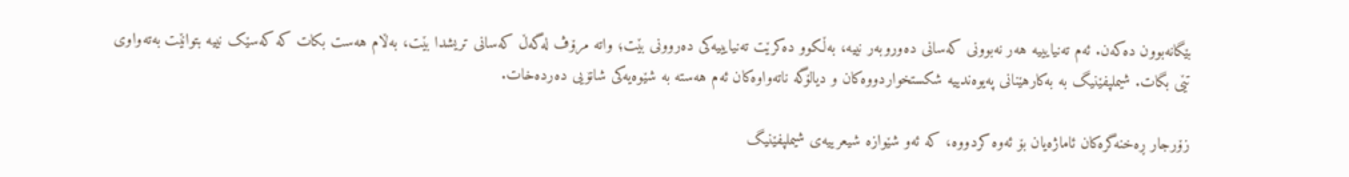بێگانەبوون دەکەن. ئەم تەنیایییە هەر نەبوونی کەسانی دەوروبەر نییە، بەڵکوو ده‌کرێت تەنیایییەکی دەروونی بێت؛ واتە مرۆڤ لەگەڵ کەسانی تریشدا بێت، بەڵام هەست بکات کە کەسێک نییە بتوانێت بەتەواوی تێی بگات. شیملپفێنیگ بە بەکارهێنانی پەیوەندییە شکستخواردووەکان و دیالۆگە ناتەواوەکان ئەم هەستە بە شێوەیەکی شانۆیی دەردەخات.

زۆرجار ڕەخنەگرەکان ئاماژەیان بۆ ئەوە کردووە، کە ئەو شێوازە شیعرییەی شیملپفێنیگ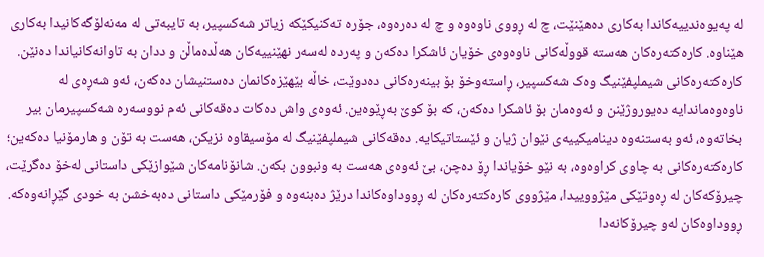لە پەیوەندییەکاندا بەکاری دەهێنێت، چ لە ڕووی ناوەوە و چ لە دەرەوە، جۆرە تەکنیکێکە زیاتر شەکسپیر، بە تایبەتی لە مەنەلۆگەکانیدا بەکاری هێناوە. کارەکتەرەکان هەستە قووڵەکانی ناوەوەی خۆیان ئاشکرا دەکەن و پەردە لەسەر نهێنییەکان هەڵدەماڵن و ددان بە تاوانەکانیاندا دەنێن. کارەکتەرەکانی شیملپفێنیگ وەک شەکسپیر، ڕاستەوخۆ بۆ بینەرەکانی دەدوێت، خاڵە بێهێزەکانمان دەستنیشان دەکەن، ئەو شەڕەی لە ناوەوەماندایە دەیوروژێنن و ئەوەمان بۆ ئاشکرا دەکەن، کە بۆ کوێ بەڕێوەین. ئەوەی واش دەکات دەقەکانی ئەم نووسەرە شەکسپیرمان بیر بخاته‌وه‌، ئەو بەستنەوە دینامیکییەی نێوان ژیان و ئێستاتیکایە. دەقەکانی شیملپفێنیگ لە مۆسیقاوە نزیکن، هەست بە تۆن و هارمۆنیا دەکەین؛ کارەکتەرەکانی بە چاوی کراوەوە، بە نێو خۆیاندا ڕۆ دەچن، بێ ئەوەی هەست بە ونبوون بکەن. شانۆنامەکان شێوازێکی داستانی لەخۆ دەگرێت، چیرۆکەکان لە ڕەوتێکی مێژووییدا، مێژووی کارەکتەرەکان لە ڕووداوەکاندا درێژ دەبنەوە و فۆرمێکی داستانی دەبەخشن بە خودی گێڕانەوەکە. ڕووداوەکان لەو چیرۆکانەدا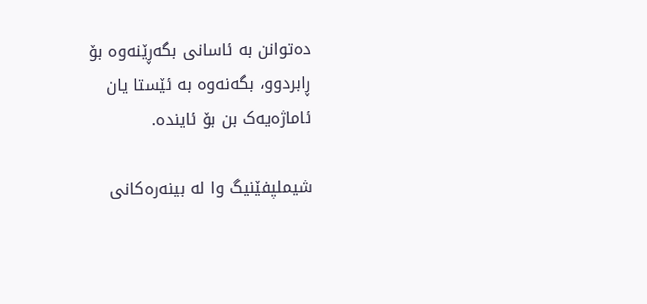دەتوانن بە ئاسانی بگەڕێنەوە بۆ ڕابردوو، بگەنەوە بە ئێستا یان ئاماژەیەک بن بۆ ئایندە.

شیملپفێنیگ وا لە بینەرەکانی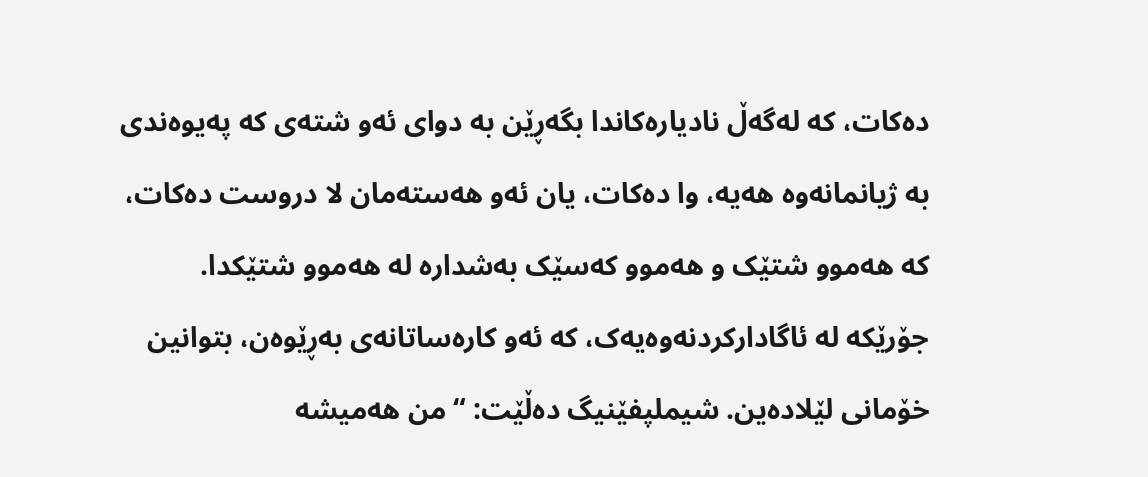دەکات، کە لەگەڵ نادیارەکاندا بگەڕێن بە دوای ئەو شتەی کە پەیوەندی بە ژیانمانەوە هەیە، وا دەکات، یان ئەو هەستەمان لا دروست دەکات، کە هەموو شتێک و هەموو کەسێک بەشدارە لە هەموو شتێکدا. جۆرێکە لە ئاگادارکردنەوەیەک، کە ئەو کارەساتانەی بەڕێوەن، بتوانین خۆمانی لێلادەین. شیملپفێنیگ دەڵێت: “من هەمیشە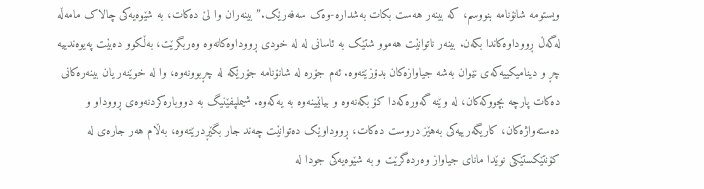ویستومە شانۆنامە بنووسم، کە بینەر هەست بکات بەشدارە-وەک سەفەرێک.” بینەران وا لێ دەکات، بە شێوەیەکی چالاک مامەڵە لەگەڵ ڕووداوەکاندا بکەن. بینەر ناتوانێت هەموو شتێک بە ئاسانی لە لە خودی ڕووداوەکانەوە وەربگرێت، بەڵکوو دەبێت پەیوەندییە چڕ و دینامیکییەکەی نێوان بەشە جیاوازەکان بدۆزێتەوە. ئەم جۆرە لە شانۆنامە جۆرێکە لە چڕبوونەوە، وا لە خوێنەر یان بینەرەکانی دەکات پارچە بچووکەکان، لە وێنە گەورەکەدا کۆ بکەنەوە و بیانێینەوە بە یەکەوە. شیملپفێنیگ بە دووبارەکردنەوەی ڕووداو و دەستەواژەکان، کاریگەرییەکی بەهێز دروست دەکات، ڕووداوێک دەتوانێت چەند جار بگێڕدرێتەوە، بەڵام هەر جارەی لە کۆنتێکستێکی نوێدا مانای جیاواز وەردەگرێت و بە شێوەیەکی جودا لە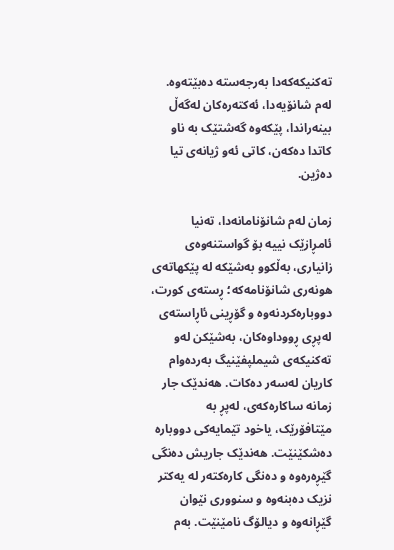تەکنیکەکەدا بەرجەستە دەبێتەوە. لەم شانۆیەدا، ئەکتەرەکان لەگەڵ بینەراندا، پێکەوە گەشتێک بە ناو کاتدا دەکەن، کاتی ئەو ژیانەی تیا دەژین.

زمان لەم شانۆنامانەدا، تەنیا ئامڕازێک نییە بۆ گواستنەوەی زانیاری، بەڵکوو بەشێکە لە پێکهاتەی هونەری شانۆنامەکە؛ ڕستەی کورت، دووبارەکردنەوە و گۆڕینی ئاڕاستەی لەپڕی ڕووداوەکان، بەشێکن لەو تەکنیکەی شیملپفێنیگ بەردەوام کاریان لەسەر دەکات. هەندێک جار زمانە ساکارەکەی، لەپڕ بە مێتافۆرێک، یاخود تێمایەکی دووبارە دەشکێنێت. هەندێک جاریش دەنگی گێڕەرەوە و دەنگی کارەکتەر لە یەکتر نزیک دەبنەوە و سنووری نێوان گێڕانەوە و دیالۆگ نامێنێت. بەم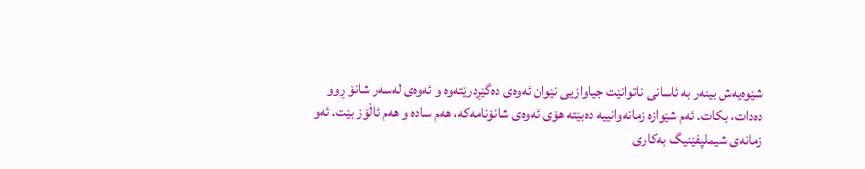شێوەیەش بینەر بە ئاسانی ناتوانێت جیاوازیی نێوان ئەوەی دەگێڕدرێتەوە و ئەوەی لەسەر شانۆ ڕوو دەدات، بکات. ئەم شێوازە زمانەوانییە دەبێتە هۆی ئەوەی شانۆنامەکە، هەم سادە و هەم ئاڵۆز بێت. ئەو زمانەی شیملپفێنیگ بەکاری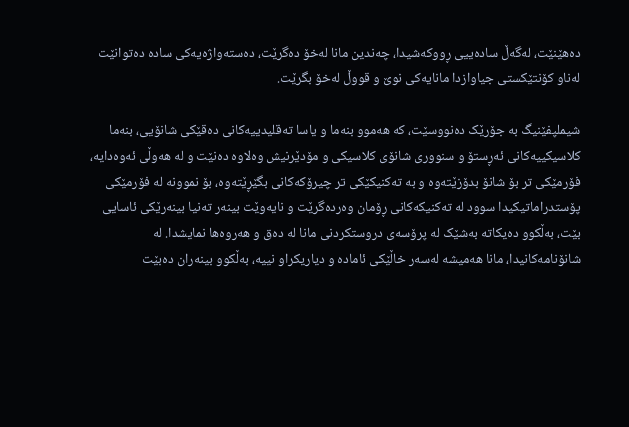دەهێنێت، لەگەڵ سادەییی ڕووکەشیدا، چەندین مانا لەخۆ دەگرێت، دەستەواژەیەکی سادە دەتوانێت لەناو کۆنتێکستی جیاوازدا مانایەکی نوێ و قووڵ لەخۆ بگرێت.

شیملپفێنیگ بە جۆرێک دەنووسێت، کە هەموو بنەما و یاسا تەقلیدییەکانی دەقێکی شانۆیی، بنەما کلاسیکییەکانی ئەڕستۆ و سنووری شانۆی کلاسیکی و مۆدێرنیش وەلاوە دەنێت و لە هەوڵی ئەوەدایە، فۆرمێکی تر بۆ شانۆ بدۆزێتەوە و بە تەکنیکێکی تر چیرۆکەکانی بگێڕێتەوە، بۆ نموونە لە فۆرمێکی پۆستدراماتیکیدا سوود لە تەکنیکەکانی ڕۆمان وەردەگرێت و نایەوێت بینەر تەنیا بینەرێکی ئاسایی بێت، بەڵکوو دەیکاتە بەشێک لە پرۆسەی دروستکردنی مانا لە دەق و هەروەها نمایشدا. لە شانۆنامەکانیدا، مانا هەمیشە لەسەر خاڵێکی ئامادە و دیاریکراو نییە، بەڵکوو بینەران دەبێت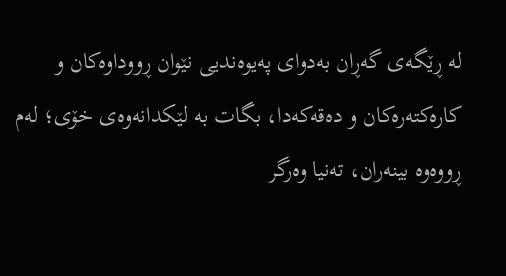لە ڕێگەی گەڕان بەدوای پەیوەندیی نێوان ڕووداوەکان و کارەکتەرەکان و دەقەکەدا، بگات بە لێکدانەوەی خۆی؛ لەم ڕووەوە بینەران، تەنیا وەرگر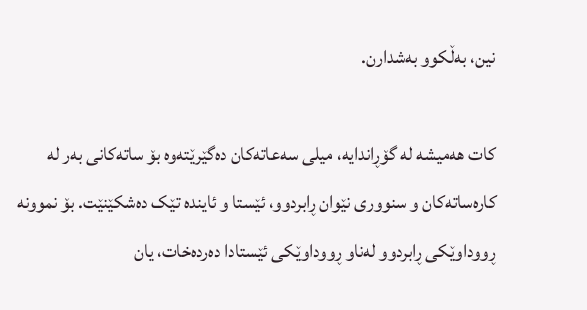نین، بەڵکوو بەشدارن.

کات هەمیشە لە گۆڕاندایە، میلی سەعاتەکان دەگێرێتەوە بۆ ساتەکانی بەر لە کارەساتەکان و سنووری نێوان ڕابردوو، ئێستا و ئایندە تێک دەشکێنێت. بۆ نموونە ڕووداوێکی ڕابردوو لەناو ڕووداوێکی ئێستادا دەردەخات، یان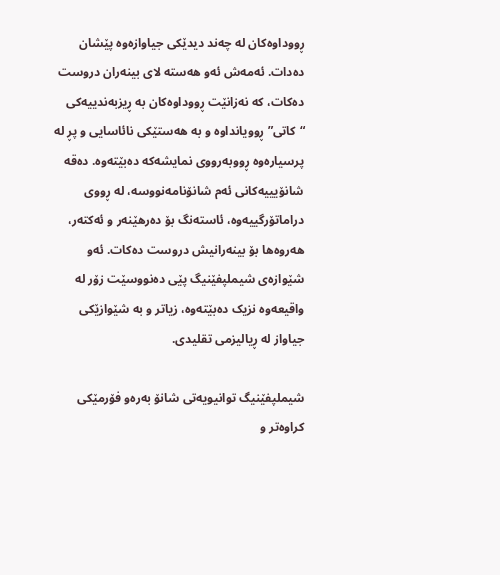ڕووداوەکان لە چەند دیدێکی جیاوازەوە پێشان دەدات. ئەمەش ئەو هەستە لای بینەران دروست دەکات، کە نەزانێت ڕووداوەکان بە ڕیزبەندییەکی “کاتی” ڕوویانداوە و بە هەستێکی نائاسایی و پڕ لە پرسیارەوە ڕووبەرووی نمایشەکە دەبێتەوە. دەقە شانۆیییەکانی ئەم شانۆنامەنووسە، لە ڕووی دراماتۆرگییەوە، ئاستەنگ بۆ دەرهێنەر و ئەکتەر، هەروەها بۆ بینەرانیش دروست دەکات. ئەو شێوازەی شیملپفێنیگ پێی دەنووسێت زۆر لە واقیعەوە نزیک دەبێتەوە، زیاتر و بە شێوازێکی جیاواز لە ڕیالیزمی تقلیدی.

شیملپفێنیگ توانیویەتی شانۆ بەرەو فۆرمێکی کراوەتر و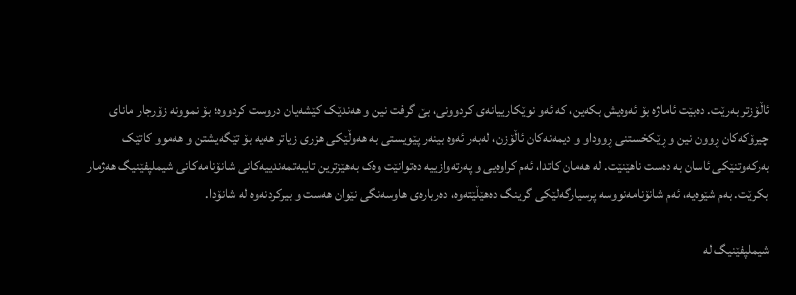ئاڵۆزتر بەرێت. دەبێت ئاماژە بۆ ئەوەیش بکەین، کە ئەو نوێکارییانەی کردوونی، بێ گرفت نین و هەندێک کێشەیان دروست کردووە؛ بۆ نموونە زۆرجار مانای چیرۆکەکان ڕوون نین و ڕێکخستنی ڕووداو و دیمەنەکان ئاڵۆزن، لەبەر ئەوە بینەر پێویستی بە هەوڵێکی هزری زیاتر هەیە بۆ تێگەیشتن و هەموو کاتێک بەرکەوتنێکی ئاسان بە دەست ناهێنێت. لە هەمان کاتدا، ئەم کراوەیی و پەرتەوازییە دەتوانێت وەک بەهێزترین تایبەتمەندییەکانی شانۆنامەکانی شیملپفێنیگ هەژمار بکرێت. بەم شێوەیە، ئەم شانۆنامەنووسە پرسیارگەلێکی گرینگ دەهێڵێتەوە، دەربارەی هاوسەنگی نێوان هەست و بیرکردنەوە لە شانۆدا.

شیملپفێنیگ لە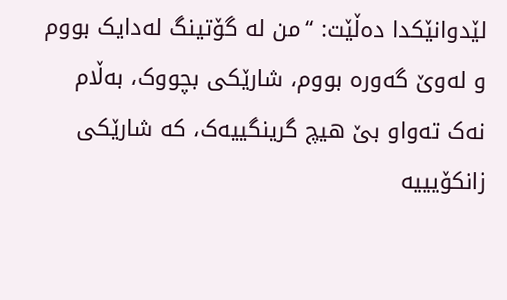لێدوانێکدا دەڵێت: “من لە گۆتینگ لەدایک بووم و لەوێ گەورە بووم، شارێکی بچووک، بەڵام نەک تەواو بێ هیچ گرینگییەک، کە شارێکی زانکۆیییە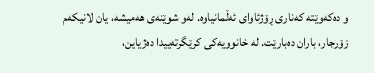و دەکەوێتە کەناری ڕۆژئاوای ئەڵمانیاوە. لەو شوێنەی هەمیشە، یان لانیکەم زۆرجار، باران دەبارێت. لە خانوویەکی کرێگرتەییدا دەژیاین،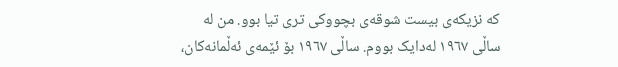کە نزیکەی بیست شوقەی بچووکی تری تیا بوو. من لە ساڵی ١٩٦٧ لەدایک بووم. ساڵی ١٩٦٧ بۆ ئێمەی ئەڵمانەکان،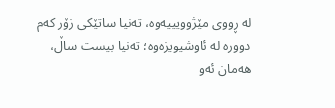لە ڕووی مێژوویییەوە، تەنیا ساتێکی زۆر کەم دوورە لە ئاوشیویزەوە؛ تەنیا بیست ساڵ، هەمان ئەو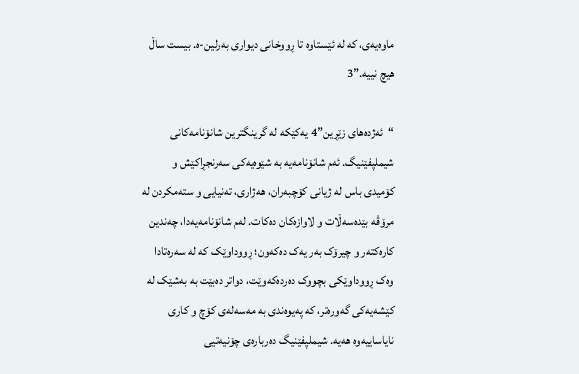ماوەیەی، کە لە ئێستاوە تا ڕووخانی دیواری بەرلین-ە. بیست ساڵ هیچ نییە.”3

“ئەژدەهای زێڕین”4 یەکێکە لە گرینگترین شانۆنامەکانی شیملپفێنیگ. ئەم شانۆنامەیە بە شێوەیەکی سەرنجڕاکێش و کۆمیدی باس لە ژیانی کۆچبەران، هەژاری، تەنیایی و ستەمکردن لە مرۆڤە بێدەسەڵات و لاوازەکان دەکات. لەم شانۆنامەیەدا، چەندین کارەکتەر و چیرۆک بەر یەک دەکەون؛ ڕووداوێک کە لە سەرەتادا وەک ڕووداوێکی بچووک دەردەکەوێت، دواتر دەبێت بە بەشێک لە کێشەیەکی گەورەتر، کە پەیوەندی بە مەسەلەی کۆچ و کاری نایاساییەوە هەیە. شیملپفێنیگ دەربارەی چۆنیەتیی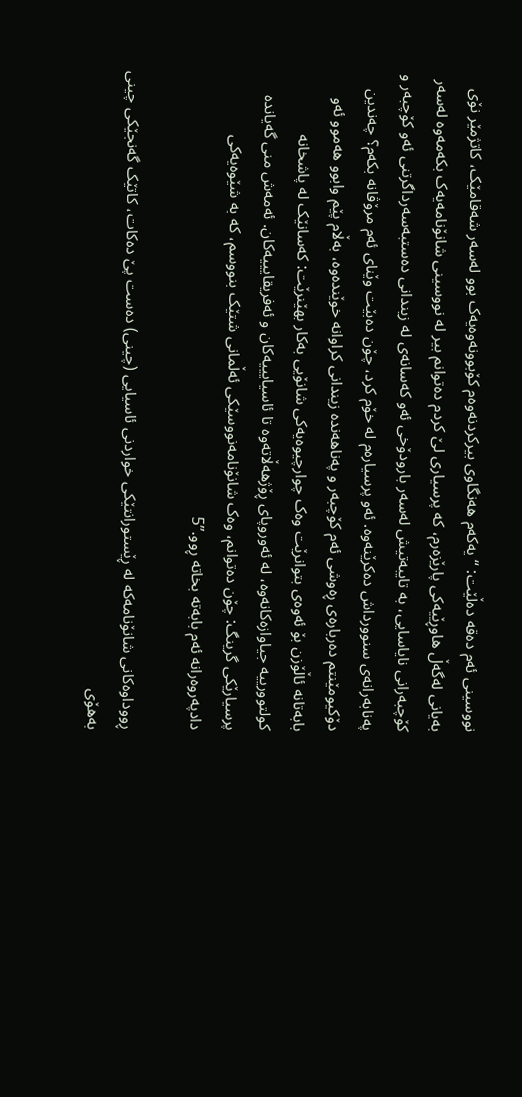نووسینی ئەم دەقە دەڵێت: “یەکەم هەنگاوی بیرکردنەوەم کۆبوونەوەیەک بوو لەسەر شەقامێک، کاتژمێر نۆی بەیانی لەگەڵ هاوڕێیەکی پارێزەرم، کە پرسیاری لێ کردم دەتوانم بیر لە نووسینی شانۆنامەیەک بکەمەوە لەسەر کۆچبەرانی نایاسایی، بە تایبەتیش لەسەر بارودۆخی ئەو کەسانەی لە زیندانی دەستبەسەرداگرتنی ئەو کۆچبەر و پەنابەرانەی سنوورداش دەکرێنەوە. ئەو پرسیارەم لە خۆم کرد، چۆن دەبێت وێنای ئەم مرۆڤانە بکەم؟ چەندین دۆکیومێنتم دەربارەی ڕەوشی ئەم کۆچبەر و پەناهەندە زیندانی کراوانە خوێندەوە، بەڵام پێم وابوو هەموو ئەو بابەتانە ئاڵۆزن بۆ ئەوەی بتوانرێت وەک چوارچیوەیەکی شانۆیی بەکار بهێنرێت: کەسانێک لە پاشخانە کولتوورییە جیاوازەکانەوە، لە ئەوروپای ڕۆژهەڵاتەوە تا ئاسیایییەکان و ئەفریقایییەکان. ئەمەش منی گەیاندە پرسیارێکی گرینگ: چۆن دەتوانم، وەک شانۆنامەنووسێکی ئەڵمانی شتێک بنووسم، کە بە شێوەیەکی دادپەروەرانە ئەم بابەتە بخاتە ڕوو.”5

ڕووداوەکانی شانۆنامەکە لە ڕێستورانتێکی خواردنی ئاسیایی (چینی) دەست پێ ده‌کات، کاتێک گەنجێکی چینی بەهۆی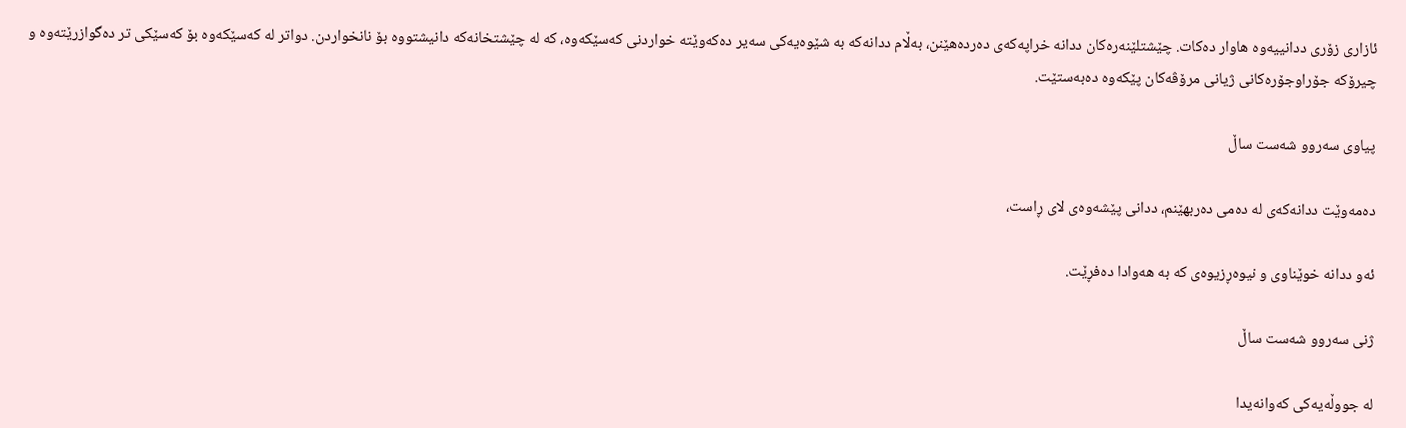ئازاری زۆری ددانییەوە هاوار دەکات. چێشتلێنەرەکان ددانە خراپەکەی دەردەهێنن، بەڵام ددانەکە بە شێوەیەکی سەیر دەکەوێتە خواردنی کەسێکەوە، کە لە چێشتخانەکە دانیشتووە بۆ نانخواردن. دواتر لە کەسێکەوە بۆ کەسێکی تر دەگوازرێتەوە و چیرۆکە جۆراوجۆرەکانی ژیانی مرۆڤەکان پێکەوە دەبەستێت.

پیاوی سەروو شەست ساڵ

دەمەوێت ددانەکەی لە دەمی دەربهێنم، ددانی پێشەوەی لای ڕاست،

ئەو ددانە خوێناوی و نیوەڕزیوەی کە بە هەوادا دەفڕێت.

ژنی سەروو شەست ساڵ

لە جووڵەیەکی کەوانەیدا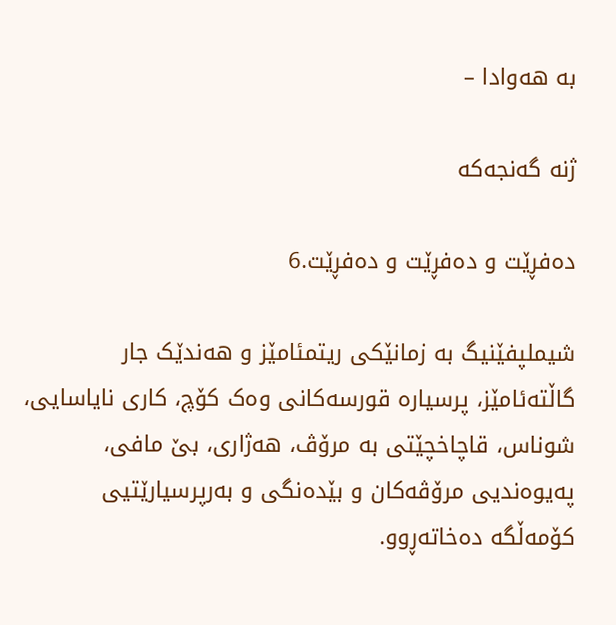بە هەوادا –

ژنە گەنجەکە

دەفڕێت و دەفڕێت و دەفڕێت.6

شیملپفێنیگ بە زمانێکی ریتمئامێز و هەندێک جار گاڵتەئامێز، پرسیارە قورسەکانی وەک کۆچ، کاری نایاسایی، شوناس، قاچاخچێتی بە مرۆڤ، هەژاری، بێ‌ مافی، پەیوەندیی مرۆڤەکان و بێدەنگی و بەرپرسیارێتیی کۆمەڵگە دەخاتەڕوو.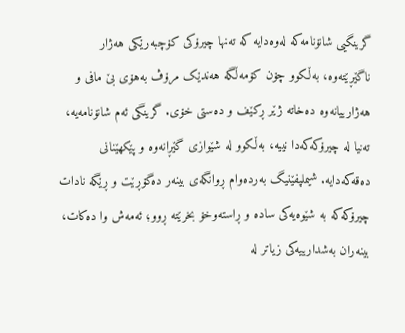گرینگیی شانۆنامەکە لەوەدایە کە تەنها چیرۆکی کۆچبەرێکی هەژار ناگێڕێتەوە، بەڵکوو چۆن کۆمەڵگە هەندێک مرۆڤ بەهۆی بێ ‌مافی و هەژارییانەوە دەخاتە ژێر ڕکێف و دەستی خۆی. گرینگی ئەم شانۆنامەیە، تەنیا لە چیرۆکەکەدا نییە، بەڵکوو لە شێوازی گێڕانەوە و پێکهێنانی دەقەکەدایە. شیملپفێنیگ بەردەوام ڕوانگەی بینەر دەگۆڕێت و ڕێگە نادات چیرۆکەکە بە شێوەیەکی سادە و ڕاستەوخۆ بخرێتە ڕوو؛ ئەمەش وا دەکات، بینەران بەشدارییەکی زیاتر لە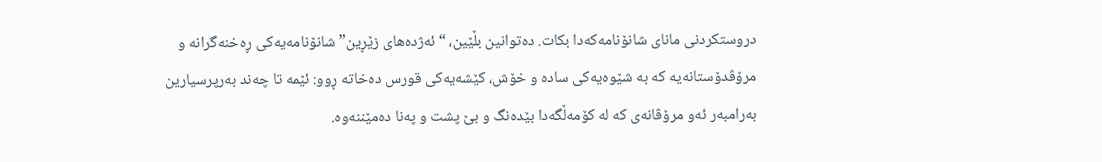دروستکردنی مانای شانۆنامەکەدا بکات. دەتوانین بڵێین، “ئەژدەهای زێڕین” شانۆنامەیەکی ڕەخنەگرانە و مرۆڤدۆستانەیە کە بە شێوەیەکی سادە و خۆش، کێشەیەکی قورس دەخاتە ڕوو: ئێمە تا چەند بەرپرسیارین بەرامبەر ئەو مرۆڤانەی کە لە کۆمەڵگەدا بێدەنگ و بێ ‌پشت و پەنا دەمێننەوە.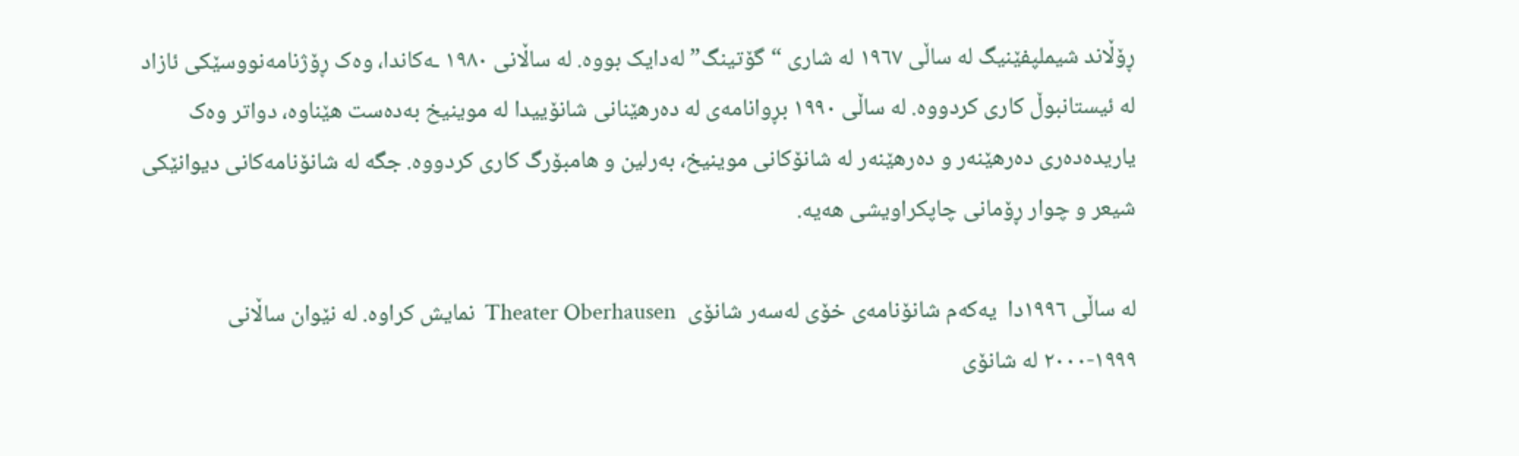ڕۆڵاند شیملپفێنیگ لە ساڵی ١٩٦٧ لە شاری “گۆتینگ” لەدایک بووە. لە ساڵانی ١٩٨٠ ـەکاندا، وەک ڕۆژنامەنووسێکی ئازاد لە ئیستانبوڵ کاری کردووە. لە ساڵی ١٩٩٠ بڕوانامەی لە دەرهێنانی شانۆییدا لە موینیخ بەدەست هێناوە، دواتر وەک یاریدەدەری دەرهێنەر و دەرهێنەر لە شانۆکانی موینیخ، بەرلین و هامبۆرگ کاری کردووە. جگە لە شانۆنامەکانی دیوانێکی شیعر و چوار ڕۆمانی چاپکراویشی هەیە.

لە ساڵی ١٩٩٦دا  یەکەم شانۆنامەی خۆی لەسەر شانۆی  Theater Oberhausen  نمایش کراوە. لە نێوان ساڵانی ١٩٩٩-٢٠٠٠ لە شانۆی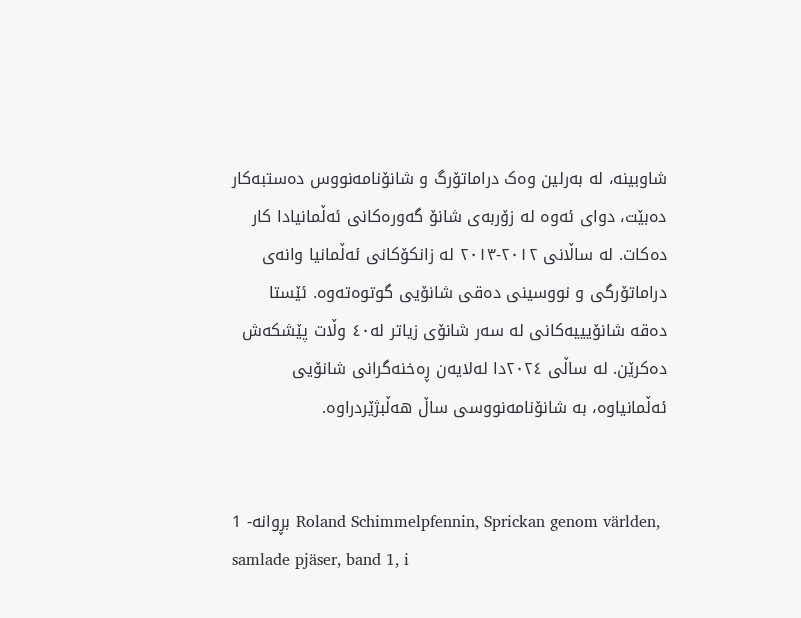شاوبینە، لە بەرلین وەک دراماتۆرگ و شانۆنامەنووس دەستبەکار دەبێت، دوای ئەوە لە زۆربەی شانۆ گەورەکانی ئەڵمانیادا کار دەکات. لە ساڵانی ٢٠١٢-٢٠١٣ لە زانکۆکانی ئەڵمانیا وانەی دراماتۆرگی و نووسینی دەقی شانۆیی گوتوەتەوە. ئێستا دەقە شانۆیییەکانی لە سەر شانۆی زیاتر لە٤٠ وڵات پێشکەش دەکرێن. لە ساڵی ٢٠٢٤دا لەلایەن ڕەخنەگرانی شانۆیی ئەڵمانیاوە، بە شانۆنامەنووسی ساڵ هەڵبژێردراوە.


1 -بڕوانە Roland Schimmelpfennin, Sprickan genom världen, samlade pjäser, band 1, i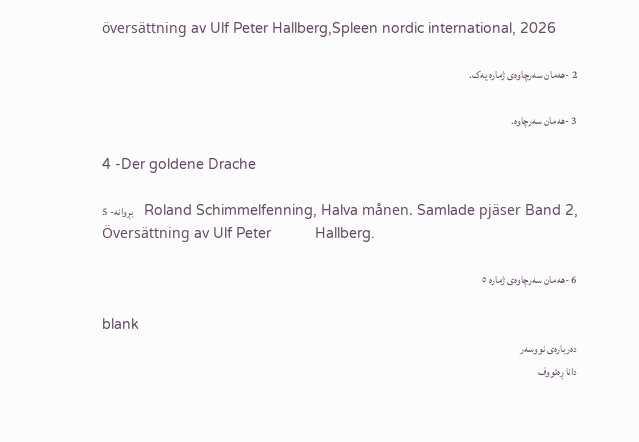översättning av Ulf Peter Hallberg,Spleen nordic international, 2026

2 -هەمان سەرچاوەی ژمارە یەک.

3 -هەمان سەرچاوە.

4 -Der goldene Drache

5 -بڕوانە     Roland Schimmelfenning, Halva månen. Samlade pjäser Band 2, Översättning av Ulf Peter           Hallberg.

6 -هەمان سەرچاوەی ژمارە ٥

blank
دەربارەی نووسەر
دانا ڕەئووف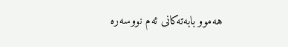هەموو بابەتەکانی ئەم نووسەرە